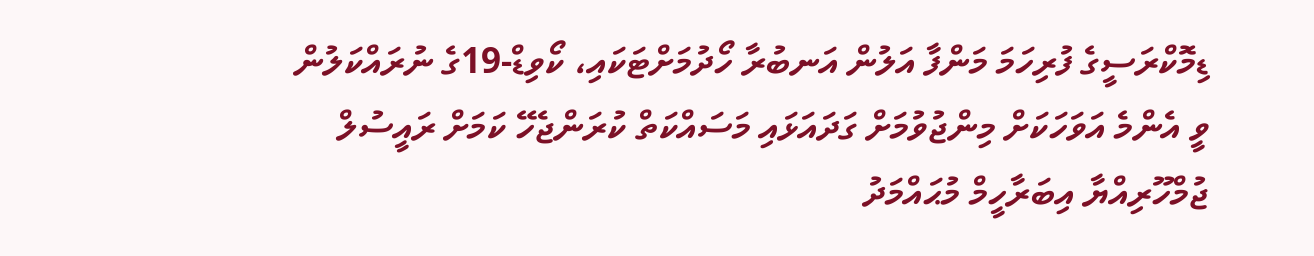ޑިމޮކްރަސީގެ ފުރިހަމަ މަންފާ އަލުން އަނބުރާ ހޯދުމަށްޓަކައި، ކޯވިޑް-19ގެ ނުރައްކަލުން ވީ އެންމެ އަވަހަކަށް މިންޖުވުމަށް ގަދައަޅައި މަސައްކަތް ކުރަންޖެހޭ ކަމަށް ރައީސުލް ޖުމްހޫރިއްޔާ އިބަރާހީމް މުޙައްމަދު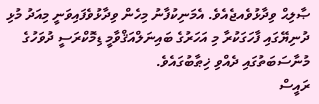ޞާލިޙް ވިދާޅުވެއޖެއެވެ. އެމަނިކުފާނު މިހެން ވިދާޅުވެފައިވަނީ މިއަދު މުޅި ދުނިޔޭގައި ފާހަގަކުރާ މި އަހަރުގެ ބައިނަލްއަޤްވާމީ ޑިމޮކްރަސީ ދުވަހުގެ މުނާސަބަތުގައި ދެއްވި ޚިޠާބުގައެވެ.
ރައީސް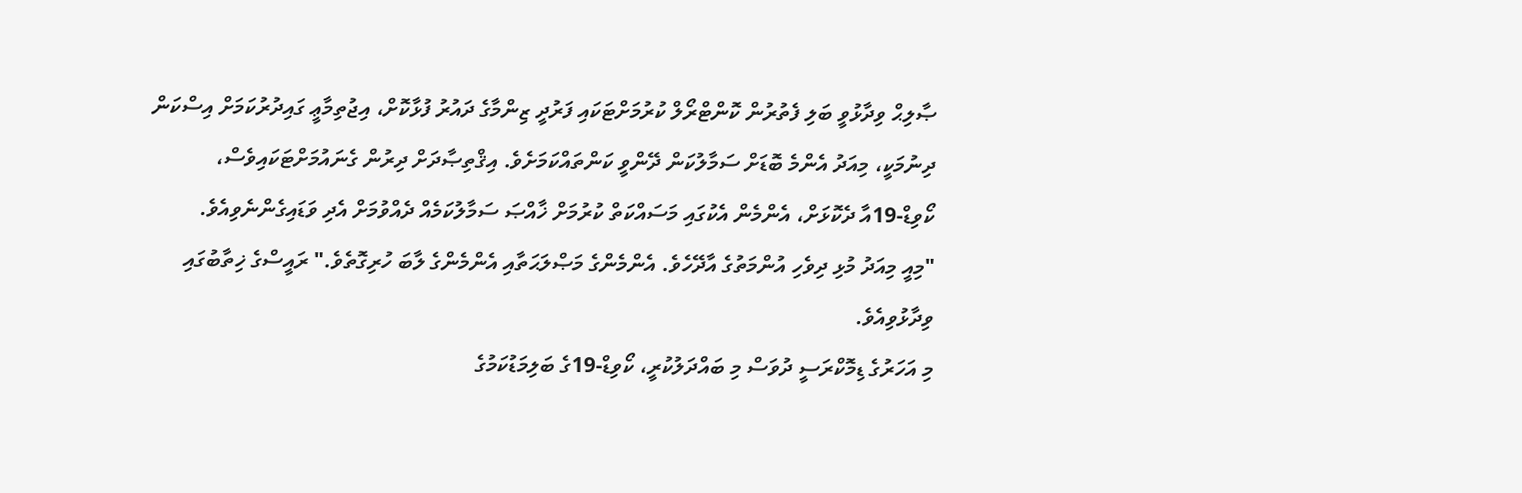ޞާލިޙް ވިދާޅުވީ ބަލި ފެތުރުން ކޮންޓްރޯލް ކުރުމަށްޓަކައި ފަރުދީ ޒިންމާގެ ދައުރު ފުޅާކޮށް، އިޖުތިމާޢީ ގައިދުރުކަމަށް އިސްކަން ދިނުމަކީ، މިއަދު އެންމެ ބޮޑަށް ސަމާލުކަން ދޭންވީ ކަންތައްކަމަށެވެ. އިޤްތިޞާދަށް ދިރުން ގެނައުމަށްޓަކައިވެސް، ކޯވިޑް-19އާ ދެކޮޅަށް، އެންމެން އެކުގައި މަސައްކަތް ކުރުމަށް ޚާއްޞަ ސަމާލުކަމެއް ދެއްވުމަށް އެދި ވަޑައިގެންނެވިއެވެ.
"މިއީ މިއަދު މުޅި ދިވެހި އުންމަތުގެ އާދޭހެވެ. އެންމެންގެ މަޞްލަޙަތާއި އެންމެންގެ ލާބަ ހުރިގޮތެވެ." ރައީސްގެ ޚިތާބުގައި ވިދާޅުވިއެވެ.
މި އަހަރުގެ ޑިމޮކްރަސީ ދުވަސް މި ބައްދަލުކުރީ، ކޯވިޑް-19ގެ ބަލިމަޑުކަމުގެ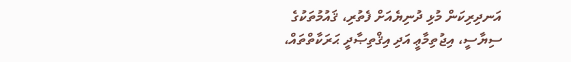އަނދިރިކަން މުޅި ދުނިޔެއަށް ފެތުރި، ޤައުމުތަކުގެ ސިޔާސީ، އިޖުތިމާޢީ އަދި އިޤްތިޞާދީ ޙަރަކާތްތައް،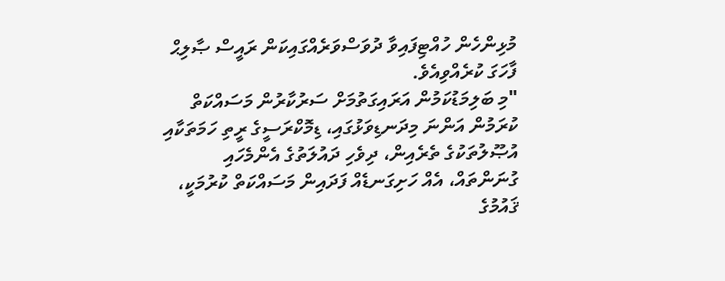މުޅިންހެން ހުއްޓިފައިވާ ދުވަސްވަރެއްގައިކަން ރައީސް ޞާލިޙް ފާހަގަ ކުރެއްވިއެވެ.
"މި ބަލިމަޑުކަމުން އަރައިގަތުމަށް ސަރުކާރުން މަސައްކަތް ކުރަމުން އަންނަ މިދަނޑިވަޅުގައި، ޑިމޮކްރަސީގެ ރީތި ހަމަތަކާއި އުޞޫލުތަކުގެ ތެރެއިން، ދިވެހި ދައުލަތުގެ އެންމެހައި ގުނަންތައް، އެއް ހަށިގަނޑެއް ފަދައިން މަސައްކަތް ކުރުމަކީ، ޤައުމުގެ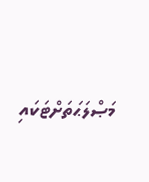މަޞްލަޙަތަށްޓަކައި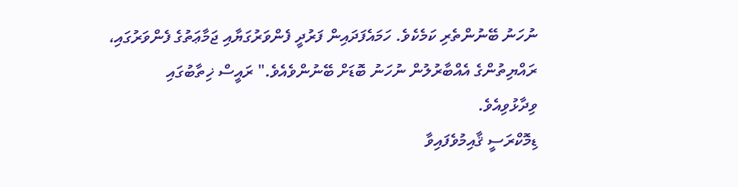ނުހަނު ބޭނުންތެރި ކަމެކެވެ. ހަމައެފަދައިން ފަރުދީ ފެންވަރުގަޔާއި ޖަމާޢަތުގެ ފެންވަރުގައި، ރައްޔިތުންގެ އެއްބާރުލުން ނުހަނު ބޮޑަށް ބޭނުންވެއެވެ." ރައީސް ޚިތާބުގައި ވިދާޅުވިއެވެ.
ޑިމޮކްރަސީ ޤާއިމުވެފައިވާ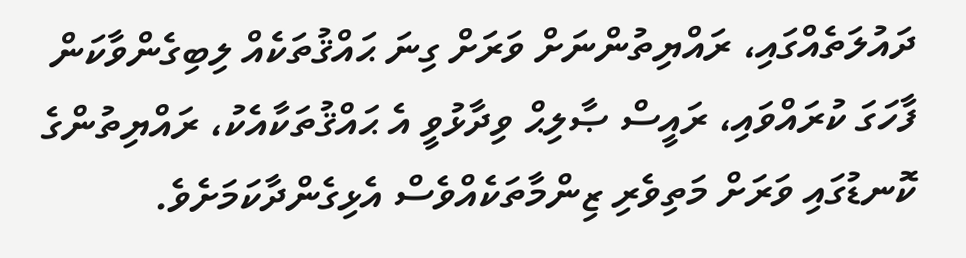ދައުލަތެއްގައި، ރައްޔިތުންނަށް ވަރަށް ގިނަ ޙައްޤުތަކެއް ލިބިގެންވާކަން ފާހަގަ ކުރައްވައި، ރައީސް ޞާލިޙް ވިދާޅުވީ އެ ޙައްޤުތަކާއެކު، ރައްޔިތުންގެ ކޮނޑުގައި ވަރަށް މަތިވެރި ޒިންމާތަކެއްވެސް އެޅިގެންދާކަމަށެވެ.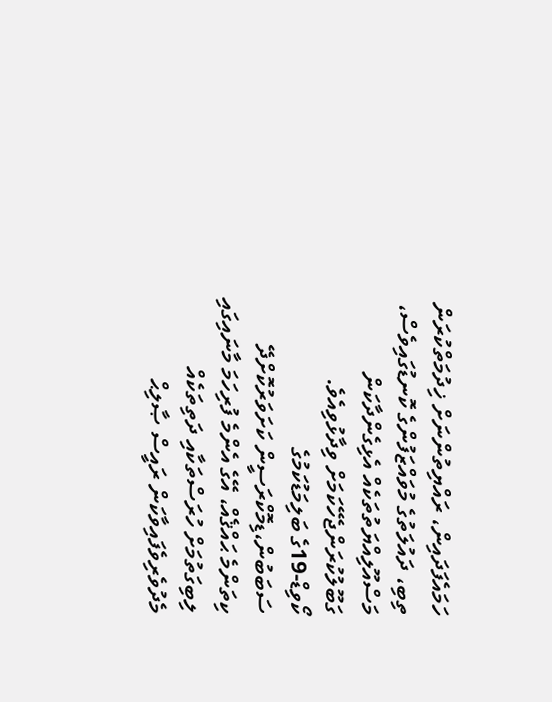ހަމައެފަދައިން، ރައްޔިތުންނަށް ޚިދުމަތްކުރަން ތިބި، ދައުލަތުގެ މުވައްޒަފުންގެ ކޮނޑުގައިވެސް، މަސްއޫލިއްޔަތުތަކެއް އެޅިގެންދާކަން ގަބޫލުކުރަންޖެހޭކަމަށް ވިދާޅުވިއެވެ.
ކޯވިޑް-19ގެ ބަލިމަޑުކަމުގެ ސަބަބުން،ޑިމޮކްރަސީން ކަށަވަރުކޮށްދޭ ކިތަންމެ ޙައްޤެއް، އޭގެ އެންމެ ފުރިހަމަ މާނައިގައި ލިބިގަތުމަށް ހުރަސްތަކާއި ދަތިތަކެއް މެދުވެރިވެފައިވާކަން ރައީސް ޞާލިޙް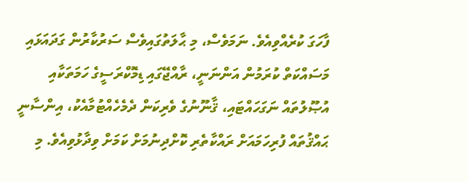ފާހަގަ ކުރެއްވިއެވެ. ނަމަވެސް، މި ޙާލަތުގައިވެސް ސަރުކާރުން ގަދައަޅައި މަސައްކަތް ކުރަމުން އަންނަނީ، ރާއްޖޭގައި ޑިމޮކްރަސީގެ ހަމަތަކާއި އުޞޫލުތައް ނަގަހައްޓައި، ޤާނޫނުގެ ވެރިކަން ދެމެހެއްޓުމާއެކު، އިންސާނީ ޙައްޤުތައް ފުރިހަމައަށް ރައްކާތެރި ކޮށްދިނުމަށް ކަމަށް ވިދާޅުވިއެވެ. މި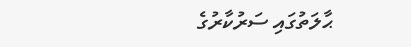ޙާލަތުގައި ސަރުކާރުގެ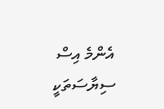އެންމެ އިސް ސިޔާސަތަކީ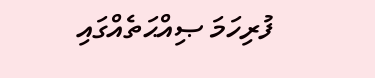ފުރިހަމަ ޞިއްޙަތެއްގައި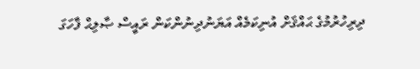ދިރިހުރުމުގެ ޙައްޤަށް އުނިކަމެއް އަޔަނުދިނުންކަން ރައީސް ޞާލިޙް ފާހަގަ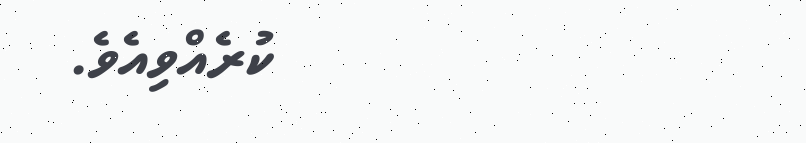ކުރެއްވިއެވެ.